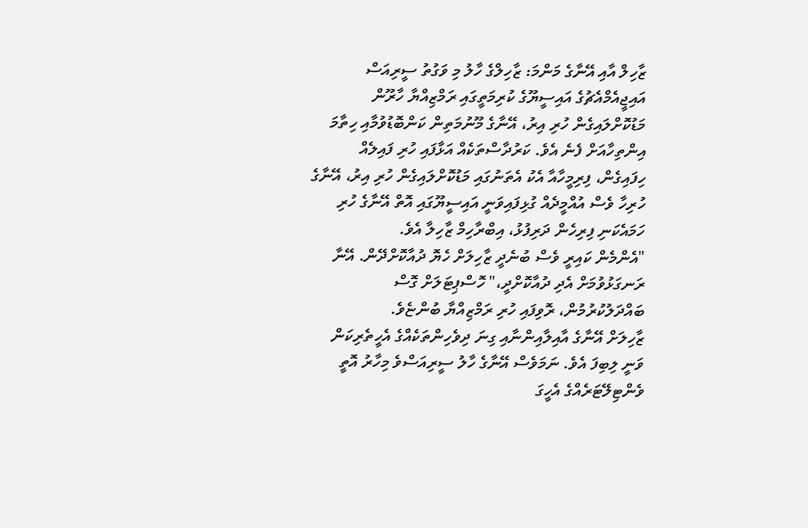ޒާހިލް އާއި އޭނާގެ މަންމަ: ޒާހިލްގެ ހާލު މި ވަގުތު ސީރިއަސް
އައިޖީއެމްއެޗުގެ އައިސީޔޫގެ ކުރިމަތީގައި ރަމްޒިއްޔާ ހާރޫން މަޑުކޮށްލައިގެން ހުރި އިރު، އޭނާގެ މޫނުމަތިން ކަންބޮޑުވުމާއި ހިތާމަ އިންތިހާއަށް ފެނެ އެވެ. ކަރުދާސްތަކެއް އަޅާފައި ހުރި ފައިލެއް ހިފައިގެން، ފިރިމީހާއާ އެކު އެތަނުގައި މަޑުކޮށްލައިގެން ހުރި އިރު، އޭނާގެ ހުރިހާ ވެސް އުއްމީދެއް ގުޅިފައިވަނީ އައިސީޔޫގައި އޮތް އޭނާގެ ހުރި ހަމައެކަނި ފިރިހެން ދަރިފުޅު، އިބްރާހިމް ޒާހިލާ އެވެ.
"އެންމެން ކައިރީ ވެސް ބުނެދީ ޒާހިލަށް ހެޔޮ ދުއާކޮށްދޭން. އޭނާ ރަނގަޅުވުމަށް އެދި ދުއާކޮށްދީ،" ހޮސްޕިޓަލަށް ގޮސް ބައްދަލުކުރުމުން، ރޮވިފައި ހުރި ރަމްޒިއްޔާ ބުންޏެވެ.
ޒާހިލަށް އޭނާގެ އާއިލާއިންނާއި ގިނަ ދިވެހިންތަކެއްގެ އެހީތެރިކަން ވަނީ ލިބިފަ އެވެ. ނަމަވެސް އޭނާގެ ހާލު ސީރިއަސްވެ މިހާރު އޮތީ ވެންޓިލޭޓަރެއްގެ އެހީގަ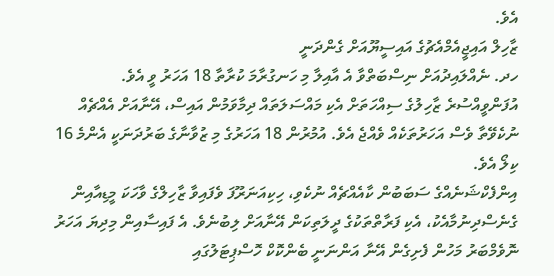އެވެ.
ޒާހިލް އައިޖީއެމްއެޗުގެ އައިސީޔޫއަށް ގެންދަނީ
ހދ. ނެއްލައިދުއަށް ނިސްބަތްވާ އެ އާއިލާ މި ހަނގުރާމަ ކުރާތާ 18 އަހަރު ވީ އެވެ. އުފަންވީއްސުރެ ޒާހިލުގެ ސިއްހަތަށް އެކި މައްސަލަތައް ދިމާވަމުން އައިސް، އޭނާއަށް އެއްޗެއް ނުކެވޭތާ ވެސް އަހަރުތަކެއް ވެއްޖެ އެވެ. އުމުރުން 18 އަހަރުގެ މި ޒުވާނާގެ ބަރުދަނަކީ އެންމެ 16 ކިލޯ އެވެ.
އިންފެކްޝަނެއްގެ ސަބަބުން ކާއެއްޗެއް ނުކެވި، ހިކިއަނަރޫފަ ވެފައިވާ ޒާހިލްގެ ވާހަކަ މީޑިއާއިން ގެނެސްދިނުމާއެކު، އެކި ފަރާތްތަކުގެ ދީލަތިކަން އޭނާއަށް ލިބުނެވެ. އެ ފައިސާއިން މިދިޔަ އަހަރު ނޮވެމްބަރު މަހުން ފެށިގެން އޭނާ އަންނަނީ ބެންކޮކް ހޮސްޕިޓަލުގައި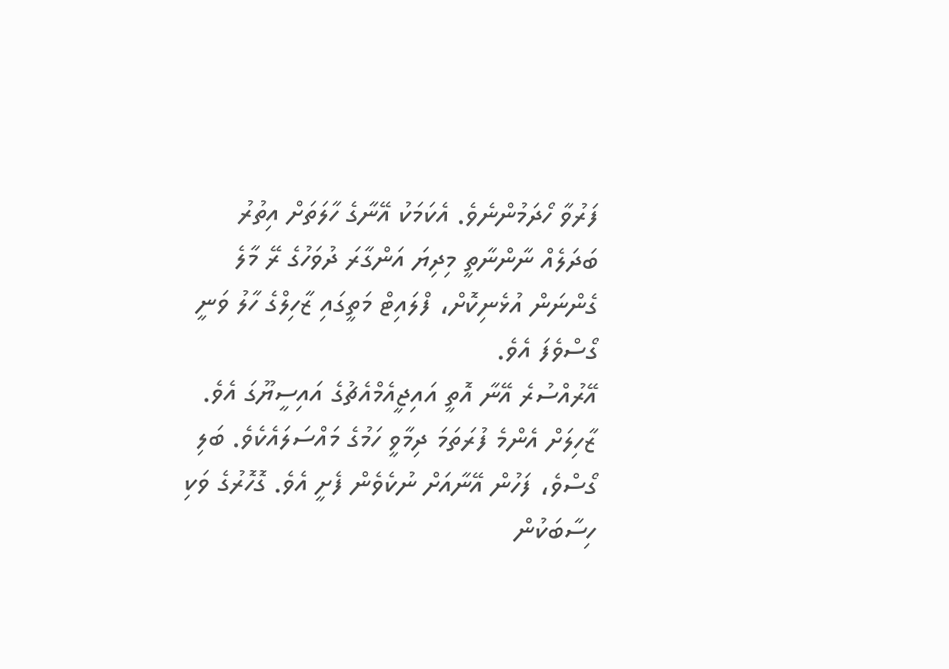ފަރުވާ ހޯދަމުންނެވެ. އެކަމަކު އޭނާގެ ހާލަތަށް އިތުރު ބަދަލެއް ނާންނާތީ މިދިޔަ އަންގާރަ ދުވަހުގެ ރޭ މާލެ ގެންނަން އުޅެނިކޮށް، ފްލައިޓް މަތީގައި ޒާހިލްގެ ހާލު ވަނީ ގޯސްވެފަ އެވެ.
އޭރުއްސުރެ އޭނާ އޮތީ އައިޖީއެމްއެޗުގެ އައިސީޔޫގަ އެވެ.
ޒާހިލަށް އެންމެ ފުރަތަމަ ދިމާވީ ހަމުގެ މައްސަލައެކެވެ. ބަލި ގޯސްވެ، ފަހުން އޭނާއަށް ނުކެވެން ފެށީ އެވެ. ގޮހޮރުގެ ވަކި ހިސާބަކުން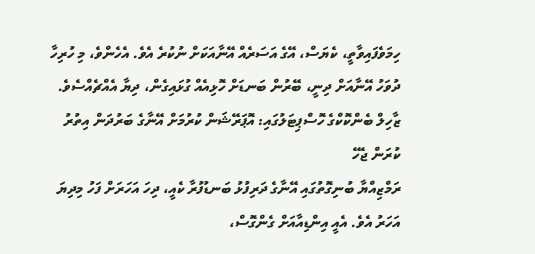ހިމަވެފައިވާތީ، ކެޔަސް، އޭގެ އަސަރެއް އޭނާއަކަށް ނުކުރެ އެވެ. އެހެންވެ، މި ހުރިހާ ދުވަހު އޭނާއަށް ދިނީ، ބޭރުން ބަނޑަށް ހޮޅިއެއް ގުޅައިގެން، ދިޔާ އެއްޗެއްސެވެ.
ޒާހިލް ބެންކޮކްގެ ހޮސްޕިޓަލުގައި: އޮޕަރޭޝަން ކުރުމަށް އޭނާގެ ބަރުދަން އިތުރު ކުރަން ޖެހޭ
ރަމްޒިއްޔާ ބުނިގޮތުގައި އޭނާގެ ދަރިފުޅު ބަނޑުފުރާ ކެއީ، ދިހަ އަހަރަށް ފަހު މިދިޔަ އަހަރު އެވެ. އެއީ އިންޑިއާއަށް ގެންގޮސް،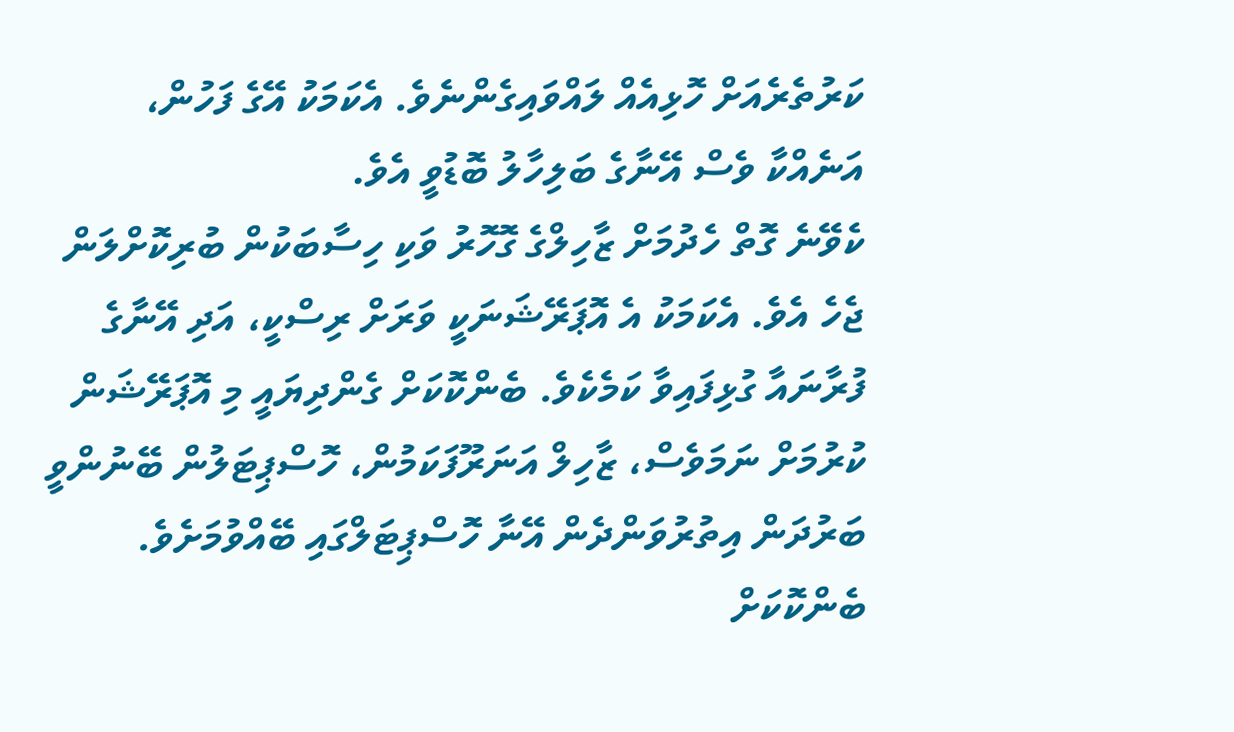ކަރުތެރެއަށް ހޮޅިއެއް ލައްވައިގެންނެވެ. އެކަމަކު އޭގެ ފަހުން، އަނެއްކާ ވެސް އޭނާގެ ބަލިހާލު ބޮޑުވީ އެވެ.
ކެވޭނެ ގޮތް ހެދުމަށް ޒާހިލްގެ ގޮހޮރު ވަކި ހިސާބަކުން ބުރިކޮށްލަން ޖެހެ އެވެ. އެކަމަކު އެ އޮޕަރޭޝަނަކީ ވަރަށް ރިސްކީ، އަދި އޭނާގެ ފުރާނައާ ގުޅިފައިވާ ކަމެކެވެ. ބެންކޮކަށް ގެންދިޔައީ މި އޮޕަރޭޝަން ކުރުމަށް ނަމަވެސް، ޒާހިލް އަނަރޫފަކަމުން، ހޮސްޕިޓަލުން ބޭނުންވީ ބަރުދަން އިތުރުވަންދެން އޭނާ ހޮސްޕިޓަލްގައި ބޭއްވުމަށެވެ.
ބެންކޮކަށް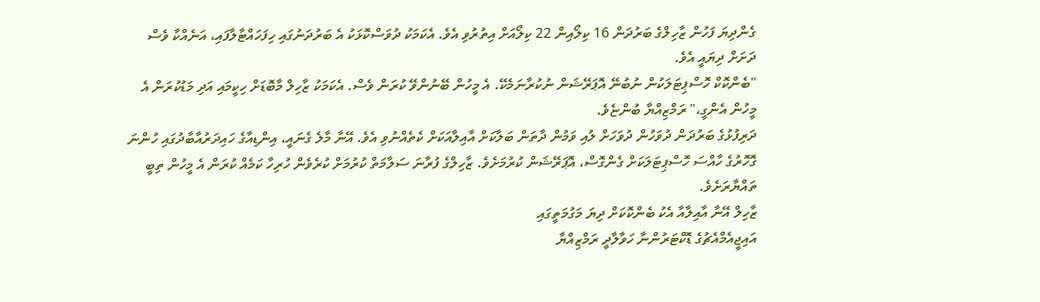ގެންދިޔަ ފަހުން ޒާހިލްގެ ބަރުދަން 16 ކިލޯއިން 22 ކިލޯއަށް އިތުރުވި އެވެ. އެކަމަކު ދުވަސްކޮޅަކު އެ ބަރުދަނުގައި ހިފަހައްޓާލާފައި، އަނެއްކާ ވެސް ދަށަށް ދިޔައީ އެވެ.
"ބެންކޮކް ހޮސްޕިޓަލަކުން ނުބުނޭ އޮޕަރޭޝަން ނުކުރާނަމެކޭ. އެ މީހުން ބޭނުންވޭ ކުރަން ވެސް. އެކަމަކު ޒާހިލް މާބޮޑަށް ހިކީމައި އަދި މަޑުކުރަން އެ މީހުން އެންގީ،" ރަމްޒިއްޔާ ބުންޏެވެ.
ދަރިފުޅުގެ ބަރުދަން ދުވަހުން ދުވަހަށް ލުއި ވަމުން ދާތަން ބަލާކަށް އާއިލާއަކަށް ކެތެއްނުވި އެވެ. އޭނާ މާލެ ގެނައީ، އިންޑިއާގެ ހައިދަރުއާބާދުގައި ހުންނަ ގޮހޮރުގެ ހާއްސަ ހޮސްޕިޓަލަކަށް ގެންގޮސް، އޮޕަރޭޝަން ކުރުމަށެވެ. ޒާހިލްގެ ފުރާނަ ސަލާމަތް ކުރުމަށް ކުރެވެން ހުރިހާ ކަމެއް ކުރަން އެ މީހުން ތިބީ ތައްޔާރަށެވެ.
ޒާހިލް އޭނާ އާއިލާއާ އެކު ބެންކޮކަށް ދިޔަ މަގުމަތީގައި
އައިޖީއެމްއެޗުގެ ޑޮކްޓަރުންނާ ހަވާލާދީ ރަމްޒިއްޔާ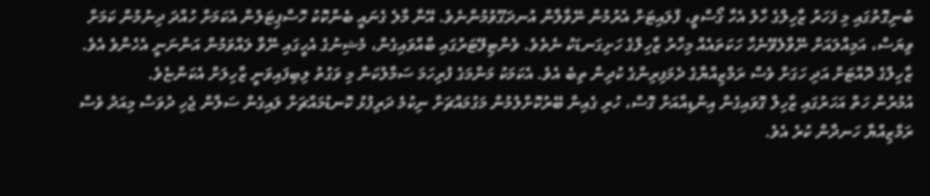ބުނިގޮތުގައި މި ފަހަރު ޒާހިލްގެ ހާލު އެހާ ގޯސްވީ، ފްލައިޓަށް އެރުމުން ނޭވާލާން އުނދަގޫވުމުންނެވެ. އޭނާ މާލެ ގެނައީ ބެންކޮކު ހޮސްޕިޓަލުން އެކަމަށް ހުއްދަ ދިނުމުން ކަމަށް ވިޔަސް، އަމިއްލައަށް ނޭވާލެވޭނެހާ ހަކަތައެއް މިހާރު ޒާހިލްގެ ހަށިގަނޑަކު ނެތެވެ. ވެންޓިލޭޓަރުގައި ބާއްވައިގެން، މެޝިނުގެ އެހީގައި ނޭވާ ލައްވަމުން އަންނަނީ އެހެންވެ އެވެ.
ޒާހިލްގެ ދޮއްޓަށް އަދި ހަގަށް ވެސް ރަމްޒިއްޔާގެ ދެމަފިރިންގެ ކުދިން ތިބެ އެވެ. އެކަމަކު މަންމަގެ ފުރިހަމަ ސަމާލުކަން މި ވަގުތު ލިބިފައިވަނީ ޒާހިލަށް އެކަންޏެވެ.
އުމުރުން ހަތް އަހަރުގައި ޒާހިލް ގޮވައިގެން އިންޑިއާއަށް ގޮސް، ހުރި ގެއިން ބޭރުކޮށްލުމުން މަގުމައްޗަށް ނިކުމެ ދަރިފުޅު ކޮނޑުމައްޗަށް ލައިގެން ސަލާން ޖެހި ދުވަސް މިއަދު ވެސް ރަމްޒިއްޔާ ހަނދާން ކުރެ އެވެ.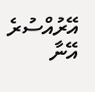އޭރުއްސުރެ އޭނާ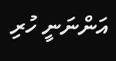އަންނަނީ ހުރި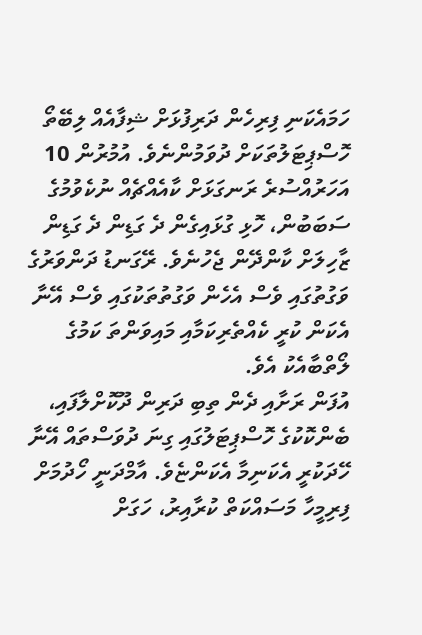ހަމައެކަނި ފިރިހެން ދަރިފުޅަށް ޝިފާއެއް ލިބޭތޯ ހޮސްޕިޓަލުތަކަށް ދުވަމުންނެވެ. އުމުރުން 10 އަހަރުއްސުރެ ރަނގަޅަށް ކާއެއްޗެއް ނުކެވުމުގެ ސަބަބުން، ހޮޅި ގުޅައިގެން ދެ ގަޑިން ދެ ގަޑިން ޒާހިލަށް ކާންދޭން ޖެހުނެވެ. ރޭގަނޑު ދަންވަރުގެ ވަގުތުގައި ވެސް އެހެން ވަގުތުތަކުގައި ވެސް އޭނާ އެކަން ކުރީ ކެއްތެރިކަމާއި މައިވަންތަ ކަމުގެ ލޯތްބާއެކު އެވެ.
އުފަން ރަށާއި ދެން ތިބި ދަރިން ދޫކޮށްލާފައި، ބެންކޮކުގެ ހޮސްޕިޓަލުގައި ގިނަ ދުވަސްތައް އޭނާ ހޭދަކުރީ އެކަނިމާ އެކަންޏެވެ. އާމްދަނީ ހޯދުމަށް ފިރިމީހާ މަސައްކަތް ކުރާއިރު، ހަގަށް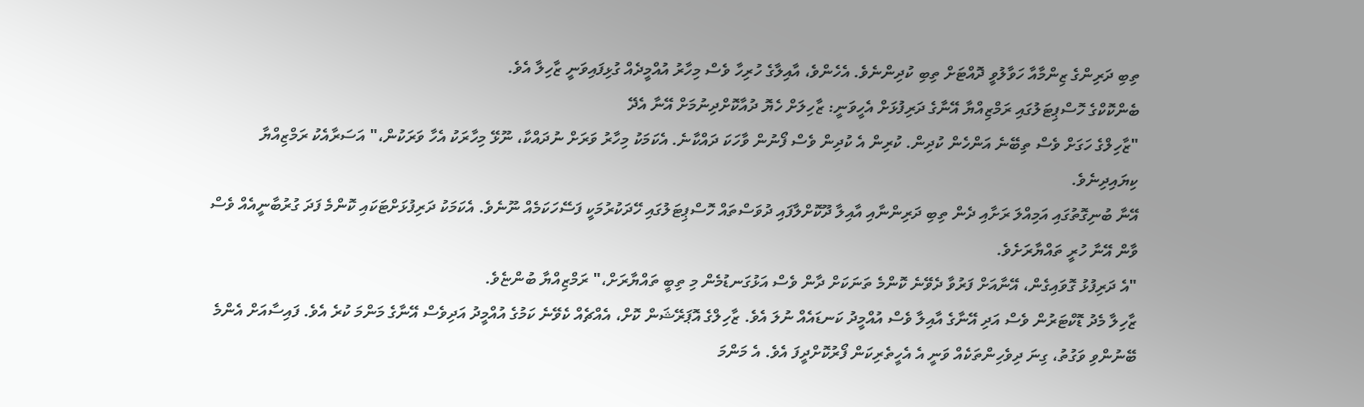ތިބި ދަރިންގެ ޒިންމާއާ ހަވާލުވީ ދޮއްޓަށް ތިބި ކުދިންނެވެ. އެހެންވެ، އާއިލާގެ ހުރިހާ ވެސް މިހާރު އުއްމީދެއް ގުޅިފައިވަނީ ޒާހިލާ އެވެ.
ބެންކޮކްގެ ހޮސްޕިޓަލުގައި ރަމްޒިއްޔާ އޭނާގެ ދަރިފުޅަށް އެހީވަނީ: ޒާހިލަށް ހެޔޮ ދުއާކޮށްދިނުމަށް އޭނާ އެދޭ
"ޒާހިލްގެ ހަގަށް ވެސް ތިބޭނެ އަންހެން ކުދިން. ކުރިން އެ ކުދިން ވެސް ފޯނުން ވާހަކަ ދައްކާނެ. އެކަމަކު މިހާރު ވަރަށް ނުދައްކާ، ނޫޅޭ މިހާރަކު އެހާ ވަރަކުން،" އަސަރާއެކު ރަމްޒިއްޔާ ކިޔައިދިނެވެ.
އޭނާ ބުނިގޮތުގައި އަމިއްލަ ރަށާއި ދެން ތިބި ދަރިންނާއި އާއިލާ ދޫކޮށްލާފައި ދުވަސްތައް ހޮސްޕިޓަލުގައި ހޭދަކުރުމަކީ ފަސޭހަކަމެއް ނޫނެވެ. އެކަމަކު ދަރިފުޅަށްޓަކައި ކޮންމެ ފަދަ ގުރުބާނީއެއް ވެސް ވާން އޭނާ ހުރީ ތައްޔާރަށެވެ.
"އެ ދަރިފުޅު ގޮވައިގެން، އޭނާއަށް ފަރުވާ ދެވޭނެ ކޮންމެ ތަނަކަށް ދާން ވެސް އަޅުގަނޑުމެން މި ތިބީ ތައްޔާރަށް،" ރަމްޒިއްޔާ ބުންޏެވެ.
ޒާހިލާ މެދު ޑޮކްޓަރުން ވެސް އަދި އޭނާގެ އާއިލާ ވެސް އުއްމީދު ކަނޑައެއް ނުލަ އެވެ. ޒާހިލްގެ އޮޕަރޭޝަން ކޮށް، އެއްޗެއް ކެވޭނެ ކަމުގެ އުއްމީދު އަދިވެސް އޭނާގެ މަންމަ ކުރެ އެވެ. ފައިސާއަށް އެންމެ ބޭނުންވި ވަގުތު، ގިނަ ދިވެހިންތަކެއް ވަނީ އެ އެހީތެރިކަން ފޯރުކޮށްދީފަ އެވެ. އެ މަންމަ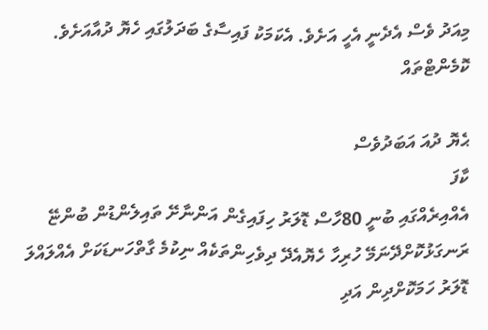މިއަދު ވެސް އެދެނީ އެހީ އަށެވެ. އެކަމަކު ފައިސާގެ ބަދަލުގައި ހެޔޮ ދުއާއަށެވެ.
ކޮމެންޓްތައް

ޙެޔޮ ދުއަ އަބަދުވެސް
ކާފަ
އެއްއިރެއްގައި ބުނީ 80ހާސް ޑޮލަރު ހިފައިގެން އަންނާށޭ ތައިލެންޑުން ބުންޏޭ ރަނގަޅުކޮށްދޭނަމޭ ހުރިހާ ހެޔޮއެދޭ ދިވެހިންތަކެއް ނިކުމެ ގާތްހަނޑަކަށް އެއްލައްލަ ޑޮލަރު ހަމަކޮށްދިން އަދި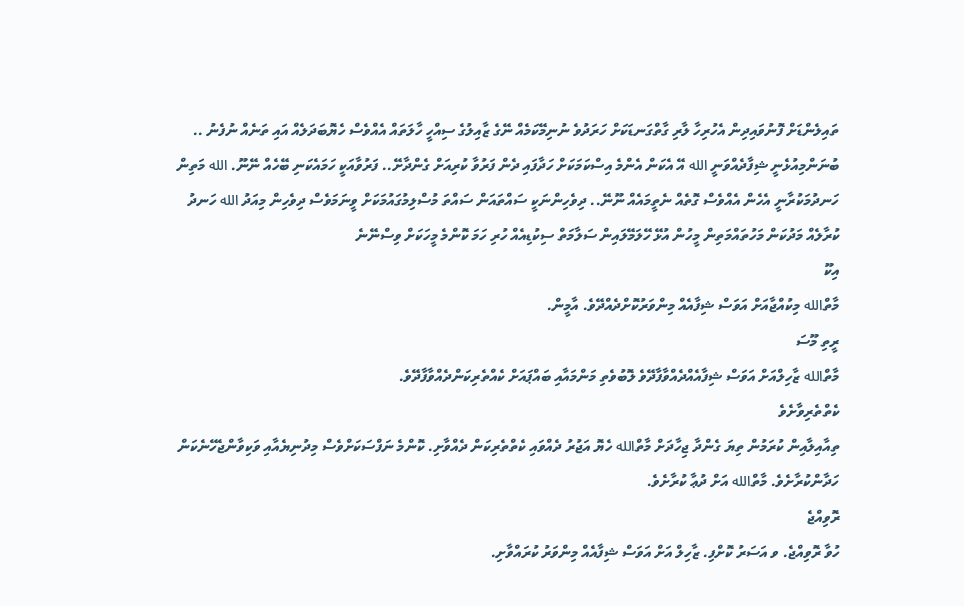ތައިލެންޑަށް ފޮނުވައިދިން އެހުރިހާ ލާރި ގާތްގަނޑަކަށް ހަރަދުވެ ނުނިމޭކަމެއް ނޭގެ ޒާއިލުގެ ސިއްހީ ހާލަތައް އެއްވެސް ހެޔޮބަދަލެއް އައި ތަނެއް ނުފެނު .. ބުނަންމިއުޅެނީ ޝިފާދެއްވަނީ الله އޭ އެކަން އެންމެ އިސްކަމަކަށް ހަދާފައި ދެން ފަރުވާ ކުރިއަށް ގެންދާށޭ.. ފަރުވާއަކީ ހަމައެކަނި ބޭހެއް ނޭނޫ. الله މަތިން ހަނދުމަކުރާނީ އެހެން އެއްވެސް ގޮތެއް ނެތީމައެއް ނޫނޭ.. ދިވެހިންނަކީ ސައްތައަން ސައްތަ މުސްލިމުގައުމަކަށް ވީނަމަވެސް ދިވެހިން މިއަދު الله ހަނދު ކުރާލެއް މަދުކަން މަހުތައްމަތިން މީހުން އުޅޭ ހޭލަމޭލައިން ސަލާމަތް ސިކުޑިއެއް ހުރި ހަމަ ކޮންމެ މީހަކަށް ވިސްނޭނެ
އިކޫ
މާތްالله މިކުއްޖާއަށް އަވަސް ޝިފާއެއް މިންވަރުކޮށްދެއްދޭވެ. އާމީން.
ރީތި މޫސަ
މާތްالله ޒާހިލްއަށް އަވަސް ޝިފާއެއްދެއްވާފާދޭވެ ލޮބުވެތި މަންމައާއި ބައްޕައަށް ކެއްތެރިކަންދެއްވާފާދޭވެ.
ކެތްތެރިވާށެވެ
ތިއާއިލާއިން ކުރަމުން ތިޔަ ގެންދާ ޖިހާދަށް މާތްالله ހެޔޮ އަޖުރު ދެއްވައި ކެތްތެރިކަން ދެއްވާށި. ކޮންމެ ނަފްސަކަށްވެސް މިދުނިޔެއާއި ވަކިވާންޖެހޭނެކަން ހަދާންކުރާށެވެ. މާތްالله އަށް ދުޢާ ކުރާށެވެ.
ރޮވިއްޖެ
ހުވާ ރޮވިއްޖެ. ވ އަސަރު ކޮށްފި. ޒާހިލް އަށް އަވަސް ޝިފާއެއް މިންވަރު ކުރައްވާށި.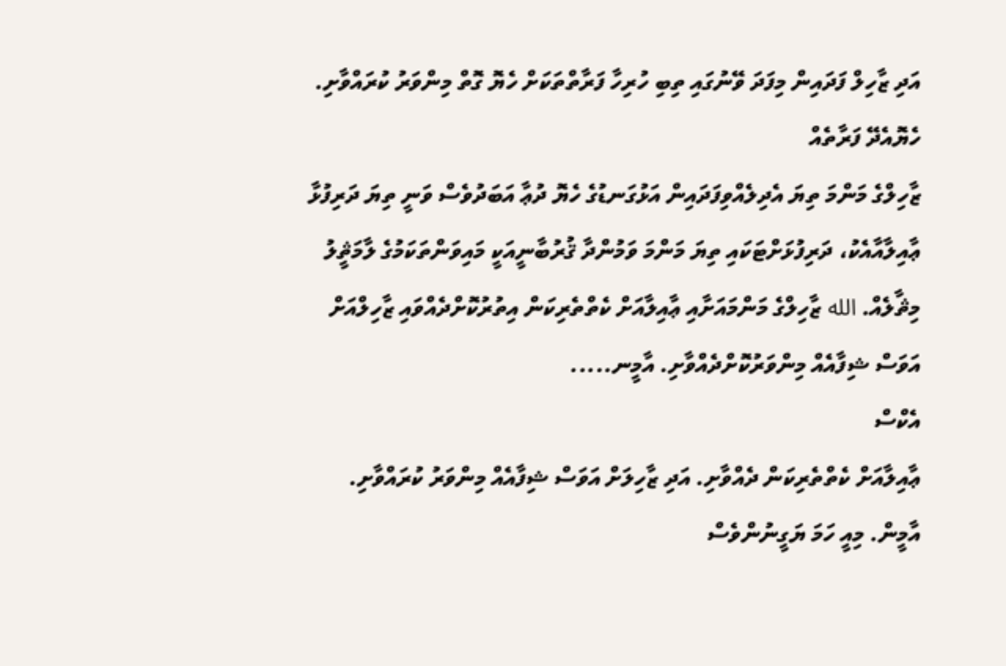އަދި ޒާހިލް ފަދައިން މިފަދަ ވޭނުގައި ތިބި ހުރިހާ ފަރާތްތަކަށް ހެޔޮ ގޮތް މިންވަރު ކުރައްވާށި.
ހެޔޮއެދޭ ފަރާތެއް
ޒާހިލްގެ މަންމަ ތިޔަ އެދިލެއްވިފަދައިން އަޅުގަނޑުގެ ހެޔޮ ދުޢާ އަބަދުވެސް ވަނީ ތިޔަ ދަރިފުޅާ ޢާއިލާއާއެކު، ދަރިފުޅަށްޓަކައި ތިޔަ މަންމަ ވަމުންދާ ޤުރުބާނީއަކީ މައިވަންތަކަމުގެ ލާމަޘީލު މިޘާލެއް. الله ޒާހިލްގެ މަންމައަށާއި ޢާއިލާއަށް ކެތްތެރިކަން އިތުރުކޮށްދެއްވައި ޒާހިލްއަށް އަވަސް ޝިފާއެއް މިންވަރުކޮށްދެއްވާށި. އާމީނ.....
އެކްސް
ޢާއިލާއަށް ކެތްތެރިކަން ދެއްވާށި. އަދި ޒާހިލަށް އަވަސް ޝިފާއެއް މިންވަރު ކުރައްވާށި. އާމީން. މިއީ ހަމަ ޔަގީނުންވެސް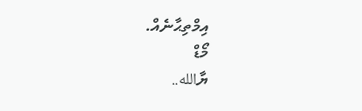އިމްތިޙާނެއް.
މޯޑް
ޔާالله..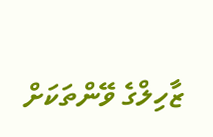ޒާހިލްގެ ވޭންތަކަށް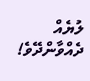ލުޔެއް ދެއްވާންދޭވެ!